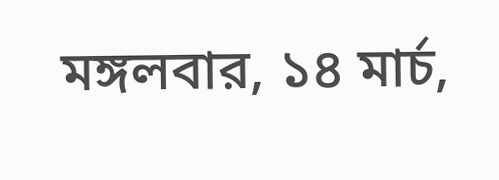মঙ্গলবার, ১৪ মার্চ,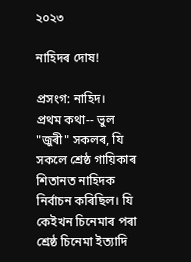২০২৩

নাহিদৰ দোষ!

প্ৰসংগ: নাহিদ।
প্ৰথম কথা-- ভুল "জুৰী" সকলৰ, যি সকলে শ্ৰেষ্ঠ গায়িকাৰ শিতানত নাহিদক নিৰ্বাচন কৰিছিল। যি কেইখন চিনেমাৰ পৰা শ্ৰেষ্ঠ চিনেমা ইত্যাদি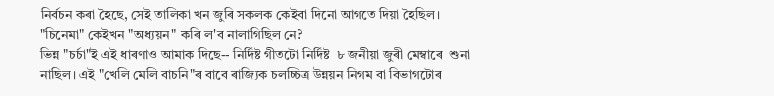নিৰ্বচন কৰা হৈছে, সেই তালিকা খন জুৰি সকলক কেইবা দিনো আগতে দিয়া হৈছিল। "চিনেমা" কেইখন "অধ্যয়ন" কৰি ল'ব নালাগিছিল নে?
ভিন্ন "চৰ্চা"ই এই ধাৰণাও আমাক দিছে-- নিৰ্দিষ্ট গীতটো নিৰ্দিষ্ট  ৮ জনীয়া জুৰী মেম্বাৰে  শুনা নাছিল। এই "খেলি মেলি বাচনি"ৰ বাবে ৰাজ্যিক চলচ্চিত্ৰ উন্নয়ন নিগম বা বিভাগটোৰ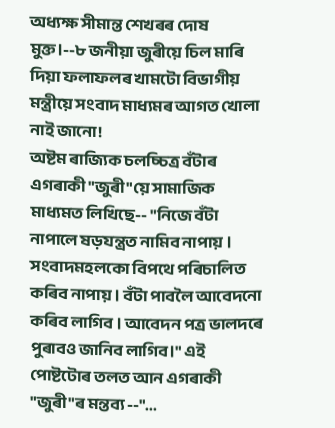অধ্যক্ষ সীমান্ত শেখৰৰ দোষ মুক্ত।--৮ জনীয়া জুৰীয়ে চিল মাৰি দিয়া ফলাফলৰ খামটো বিভাগীয় মন্ত্ৰীয়ে সংবাদ মাধ্যমৰ আগত খোলা নাই জানো!
অষ্টম ৰাজ্যিক চলচ্চিত্ৰ বঁটাৰ এগৰাকী "জুৰী"য়ে সামাজিক মাধ্যমত লিখিছে-- "নিজে বঁটা নাপালে ষড়যন্ত্ৰত নামিব নাপায় । সংবাদমহলকো বিপথে পৰিচালিত কৰিব নাপায় । বঁটা পাবলৈ আবেদনো কৰিব লাগিব । আবেদন পত্ৰ ভালদৰে পুৰাবও জানিব লাগিব।" এই পোষ্টটোৰ তলত আন এগৰাকী "জুৰী"ৰ মন্তব্য --"...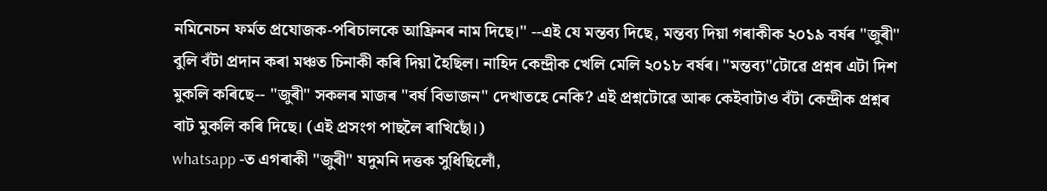নমিনেচন ফৰ্মত প্ৰযোজক-পৰিচালকে আফ্ৰিনৰ নাম দিছে।" --এই যে মন্তব্য দিছে, মন্তব্য দিয়া গৰাকীক ২০১৯ বৰ্ষৰ "জুৰী" বুলি বঁটা প্ৰদান কৰা মঞ্চত চিনাকী কৰি দিয়া হৈছিল। নাহিদ কেন্দ্ৰীক খেলি মেলি ২০১৮ বৰ্ষৰ। "মন্তব্য"টোৱে প্ৰশ্নৰ এটা দিশ মুকলি কৰিছে-- "জুৰী" সকলৰ মাজৰ "বৰ্ষ বিভাজন" দেখাতহে নেকি? এই প্ৰশ্নটোৱে আৰু কেইবাটাও বঁটা কেন্দ্ৰীক প্ৰশ্নৰ বাট মুকলি কৰি দিছে। (এই প্ৰসংগ পাছলৈ ৰাখিছোঁ।)
whatsapp -ত এগৰাকী "জুৰী" যদুমনি দত্তক সুধিছিলোঁ,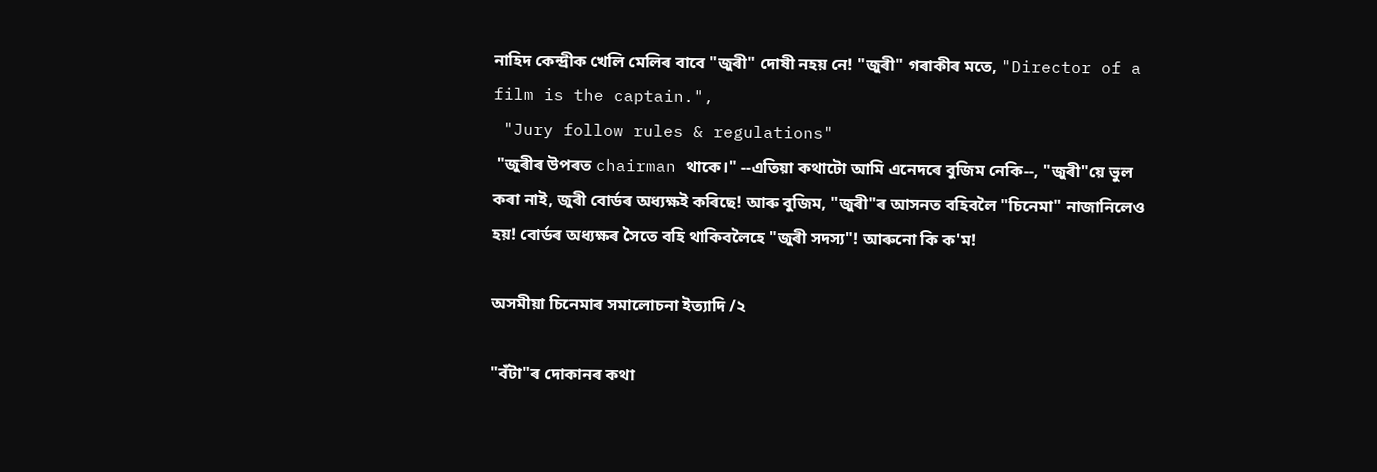নাহিদ কেন্দ্ৰীক খেলি মেলিৰ বাবে "জুৰী" দোষী নহয় নে! "জুৰী" গৰাকীৰ মতে, "Director of a film is the captain.",
 "Jury follow rules & regulations"
 "জুৰীৰ উপৰত chairman থাকে।" --এতিয়া কথাটো আমি এনেদৰে বুজিম নেকি--, "জুৰী"য়ে ভুল কৰা নাই, জুৰী বোৰ্ডৰ অধ্যক্ষই কৰিছে! আৰু বুজিম, "জুৰী"ৰ আসনত বহিবলৈ "চিনেমা" নাজানিলেও হয়! বোৰ্ডৰ অধ্যক্ষৰ সৈতে বহি থাকিবলৈহে "জুৰী সদস্য"! আৰুনো কি ক'ম!

অসমীয়া চিনেমাৰ সমালোচনা ইত্যাদি /২

"বঁটা"ৰ দোকানৰ কথা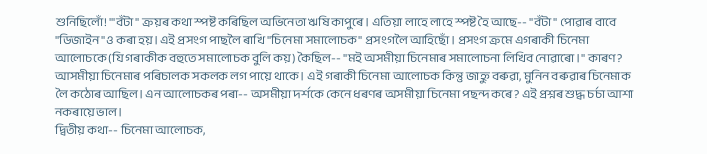শুনিছিলোঁ! '"বঁটা" ক্ৰয়ৰ কথা স্পষ্ট কৰিছিল অভিনেতা ঋষি কাপুৰে। এতিয়া লাহে লাহে স্পষ্ট হৈ আছে-- "বঁটা" পোৱাৰ বাবে "ডিজাইন"ও কৰা হয়। এই প্ৰসংগ পাছলৈ ৰাখি "চিনেমা সমালোচক" প্ৰসংগলৈ আহিছোঁ। প্ৰসংগ ক্ৰমে এগৰাকী চিনেমা আলোচকে (যি গৰাকীক বহুতে সমালোচক বুলি কয়) কৈছিল-- "মই অসমীয়া চিনেমাৰ সমালোচনা লিখিব নোৱাৰো।" কাৰণ? আসমীয়া চিনেমাৰ পৰিচালক সকলক লগ পায়ে থাকে। এই গৰাকী চিনেমা আলোচক কিন্তু জাহ্নু বৰুৱা, মুনিন বৰুৱাৰ চিনেমাক লৈ কঠোৰ আছিল। এন আলোচকৰ পৰা-- অসমীয়া দৰ্শকে কেনে ধৰণৰ অসমীয়া চিনেমা পছন্দ কৰে? এই প্ৰশ্নৰ শুদ্ধ চৰ্চা আশা নকৰায়ে ভাল।
দ্বিতীয় কথা-- চিনেমা আলোচক,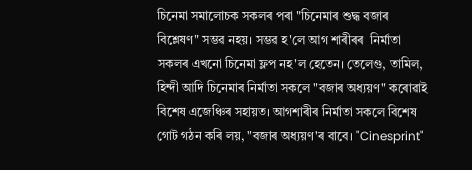চিনেমা সমালোচক সকলৰ পৰা "চিনেমাৰ শুদ্ধ বজাৰ বিশ্লেষণ" সম্ভৱ নহয়। সম্ভৱ হ'লে আগ শাৰীৰৰ  নিৰ্মাতা সকলৰ এখনো চিনেমা ফ্লপ নহ'ল হেতেন। তেলেগু, তামিল, হিন্দী আদি চিনেমাৰ নিৰ্মাতা সকলে "বজাৰ অধ্যয়ণ" কৰোৱাই বিশেষ এজেঞ্চিৰ সহায়ত। আগশাৰীৰ নিৰ্মাতা সকলে বিশেষ গোট গঠন কৰি লয়, "বজাৰ অধ্যয়ণ'ৰ বাবে। "Cinesprint"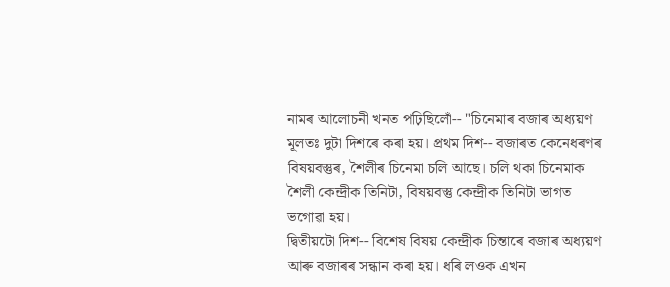নামৰ আলোচনী খনত পঢ়িছিলোঁ-- "চিনেমাৰ বজাৰ অধ্যয়ণ মূলতঃ দুটা দিশৰে কৰা হয়। প্ৰথম দিশ-- বজাৰত কেনেধৰণৰ বিষয়বস্তুৰ, শৈলীৰ চিনেমা চলি আছে। চলি থকা চিনেমাক শৈলী কেন্দ্ৰীক তিনিটা, বিষয়বস্তু কেন্দ্ৰীক তিনিটা ভাগত ভগোৱা হয়।
দ্বিতীয়টো দিশ-- বিশেষ বিষয় কেন্দ্ৰীক চিন্তাৰে বজাৰ অধ্যয়ণ আৰু বজাৰৰ সন্ধান কৰা হয়। ধৰি লওক এখন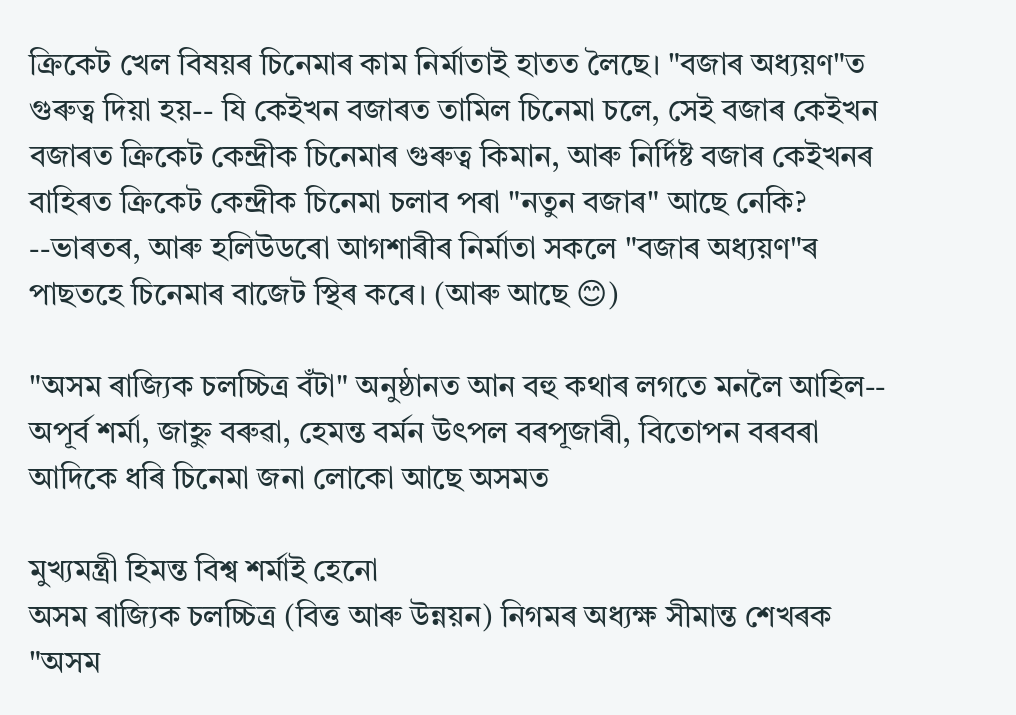ক্ৰিকেট খেল বিষয়ৰ চিনেমাৰ কাম নিৰ্মাতাই হাতত লৈছে। "বজাৰ অধ্যয়ণ"ত গুৰুত্ব দিয়া হয়-- যি কেইখন বজাৰত তামিল চিনেমা চলে, সেই বজাৰ কেইখন বজাৰত ক্ৰিকেট কেন্দ্ৰীক চিনেমাৰ গুৰুত্ব কিমান, আৰু নিৰ্দিষ্ট বজাৰ কেইখনৰ বাহিৰত ক্ৰিকেট কেন্দ্ৰীক চিনেমা চলাব পৰা "নতুন বজাৰ" আছে নেকি? --ভাৰতৰ, আৰু হলিউডৰো আগশাৰীৰ নিৰ্মাতা সকলে "বজাৰ অধ্যয়ণ"ৰ পাছতহে চিনেমাৰ বাজেট স্থিৰ কৰে। (আৰু আছে 😊)

"অসম ৰাজ্যিক চলচ্চিত্ৰ বঁটা" অনুষ্ঠানত আন বহু কথাৰ লগতে মনলৈ আহিল-- অপূৰ্ব শৰ্মা, জাহ্নু বৰুৱা, হেমন্ত বৰ্মন উৎপল বৰপূজাৰী, বিতোপন বৰবৰা আদিকে ধৰি চিনেমা জনা লোকো আছে অসমত

মুখ্যমন্ত্ৰী হিমন্ত বিশ্ব শৰ্মাই হেনো
অসম ৰাজ্যিক চলচ্চিত্ৰ (বিত্ত আৰু উন্নয়ন) নিগমৰ অধ্যক্ষ সীমান্ত শেখৰক  "অসম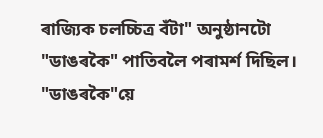ৰাজ্যিক চলচ্চিত্ৰ বঁটা" অনুষ্ঠানটো "ডাঙৰকৈ" পাতিবলৈ পৰামৰ্শ দিছিল। "ডাঙৰকৈ"য়ে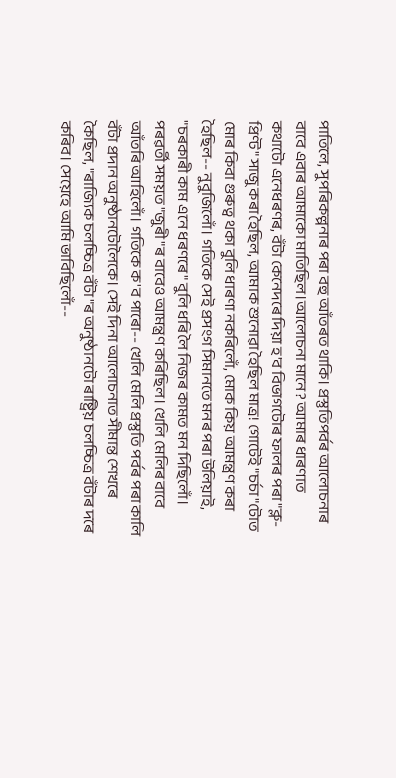পাতিলে, সুপৰিকল্পনাৰ পৰা বহু আঁতৰত থাকি। প্ৰস্তুতিপৰ্বৰ আলোচনাৰ বাবে এবাৰ আমাকো মাতিছিল।আলোচনা মানে? আমাৰ ধাৰণাত কথাটো এনেধৰণৰ, বঁটা কেনেদৰে দিয়া হ'ব বিভাগটোৰ ফালৰ পৰা "ব্লু-প্ৰিণ্ট" সাজু কৰা হৈছিল, আমাক শুনোৱা হৈছিল মাত্ৰ! গোটেই "চৰ্চা"টোত মোৰ কিবা গুৰুত্ব থকা বুলি ধাৰণা নকৰিলোঁ, মোক কিয় আমন্ত্ৰণ কৰা হৈছিল-- নুবুজিলোঁ। গতিকে সেই প্ৰসংগ সিমানতে মনৰ পৰা উলিয়াই, "চৰকাৰী কাম এনে ধৰণৰে" বুলি ধৰি লৈ নিজৰ কামত মন দিছিলোঁ। পৰৱৰ্তী সময়ত "জুৰী"ৰ বাবেও আমন্ত্ৰণ কৰিছিল। খেলি মেলিৰ বাবে আঁতৰি আহিলোঁ। গতিকে ক'ব পাৰো-- খেলি মেলি প্ৰস্তুতি পৰ্বৰ পৰা কালি বঁটা প্ৰদান অনুষ্ঠানটোলৈকে। সেই দিনা আলোচনাত সীমান্ত শেখৰে কৈছিল, "ৰাজ্যিক চলচ্চিত্ৰ বঁটা"ৰ অনুষ্ঠানটো ৰাষ্ট্ৰিয় চলচ্চিত্ৰ বঁটাৰ দৰে কৰিব। সেয়েহে আমি ভাবিছিলোঁ--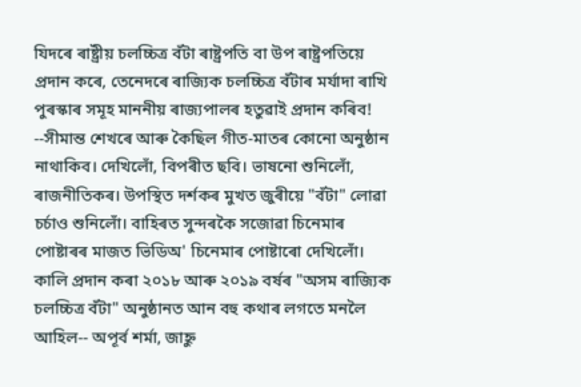যিদৰে ৰাষ্ট্ৰীয় চলচ্চিত্ৰ বঁটা ৰাষ্ট্ৰপতি বা উপ ৰাষ্ট্ৰপতিয়ে প্ৰদান কৰে, তেনেদৰে ৰাজ্যিক চলচ্চিত্ৰ বঁটাৰ মৰ্যাদা ৰাখি পুৰস্কাৰ সমূহ মাননীয় ৰাজ্যপালৰ হতুৱাই প্ৰদান কৰিব! --সীমান্ত শেখৰে আৰু কৈছিল গীত-মাতৰ কোনো অনুষ্ঠান নাথাকিব। দেখিলোঁ, বিপৰীত ছবি। ভাষনো শুনিলোঁ, ৰাজনীতিকৰ। উপস্থিত দৰ্শকৰ মুখত জুৰীয়ে "বঁটা" লোৱা চৰ্চাও শুনিলোঁ। বাহিৰত সুন্দৰকৈ সজোৱা চিনেমাৰ পোষ্টাৰৰ মাজত ভিডিঅ' চিনেমাৰ পোষ্টাৰো দেখিলোঁ।
কালি প্ৰদান কৰা ২০১৮ আৰু ২০১৯ বৰ্ষৰ "অসম ৰাজ্যিক চলচ্চিত্ৰ বঁটা" অনুষ্ঠানত আন বহু কথাৰ লগতে মনলৈ আহিল-- অপূৰ্ব শৰ্মা, জাহ্নু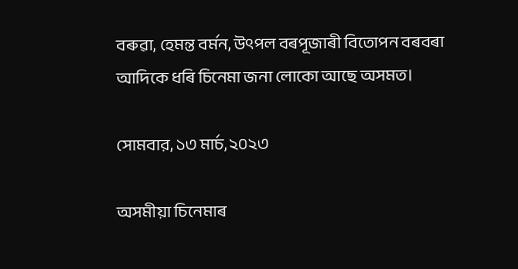বৰুৱা, হেমন্ত বৰ্মন, উৎপল বৰপূজাৰী বিতোপন বৰবৰা আদিকে ধৰি চিনেমা জনা লোকো আছে অসমত।

সোমবার, ১৩ মার্চ, ২০২৩

অসমীয়া চিনেমাৰ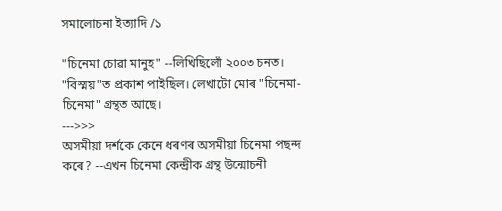সমালোচনা ইত্যাদি /১

"চিনেমা চোৱা মানুহ" --লিখিছিলোঁ ২০০৩ চনত। "বিস্ময়"ত প্ৰকাশ পাইছিল। লেখাটো মোৰ "চিনেমা-চিনেমা" গ্ৰন্থত আছে।
--->>>
অসমীয়া দৰ্শকে কেনে ধৰণৰ অসমীয়া চিনেমা পছন্দ কৰে? --এখন চিনেমা কেন্দ্ৰীক গ্ৰন্থ উন্মোচনী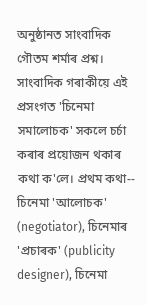অনুষ্ঠানত সাংবাদিক গৌতম শৰ্মাৰ প্ৰশ্ন। সাংবাদিক গৰাকীয়ে এই প্ৰসংগত 'চিনেমা সমালোচক' সকলে চৰ্চা কৰাৰ প্ৰয়োজন থকাৰ কথা ক'লে। প্ৰথম কথা-- চিনেমা 'আলোচক' (negotiator), চিনেমাৰ 'প্ৰচাৰক' (publicity designer), চিনেমা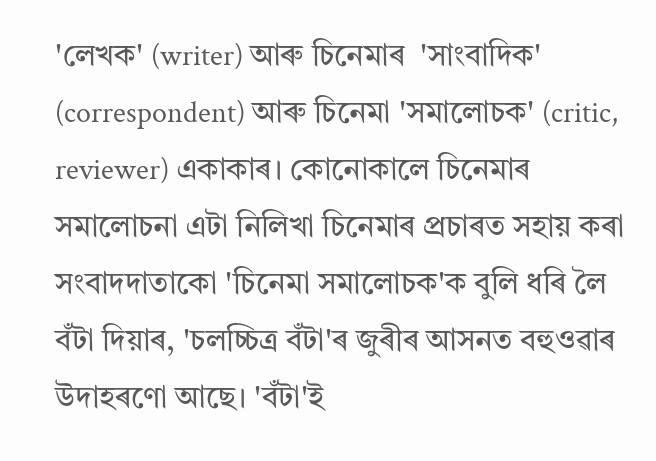'লেখক' (writer) আৰু চিনেমাৰ  'সাংবাদিক' (correspondent) আৰু চিনেমা 'সমালোচক' (critic, reviewer) একাকাৰ। কোনোকালে চিনেমাৰ সমালোচনা এটা নিলিখা চিনেমাৰ প্ৰচাৰত সহায় কৰা সংবাদদাতাকো 'চিনেমা সমালোচক'ক বুলি ধৰি লৈ বঁটা দিয়াৰ, 'চলচ্চিত্ৰ বঁটা'ৰ জুৰীৰ আসনত বহুওৱাৰ উদাহৰণো আছে। 'বঁটা'ই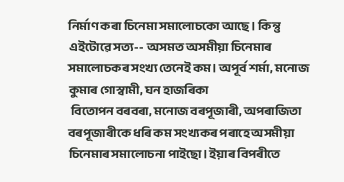নিৰ্মাণ কৰা চিনেমা সমালোচকো আছে। কিন্তু এইটোৱে সত্য--  অসমত অসমীয়া চিনেমাৰ সমালোচকৰ সংখ্য তেনেই কম। অপূৰ্ব শৰ্মা, মনোজ কুমাৰ গোস্বামী, ঘন হাজৰিকা
 বিতোপন বৰবৰা, মনোজ বৰপূজাৰী, অপৰাজিতা বৰপূজাৰীকে ধৰি কম সংখ্যকৰ পৰাহে অসমীয়া চিনেমাৰ সমালোচনা পাইছো। ইয়াৰ বিপৰীতে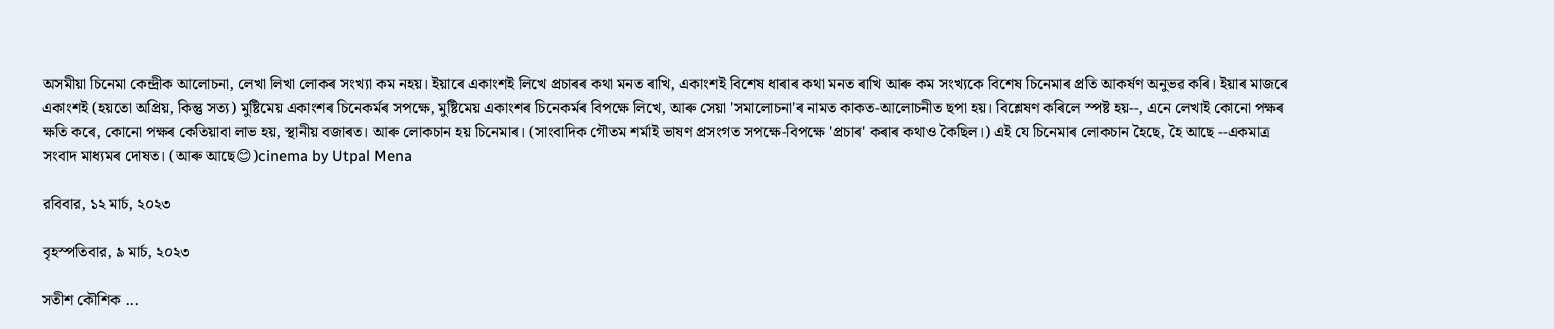অসমীয়া চিনেমা কেন্দ্ৰীক আলোচনা, লেখা লিখা লোকৰ সংখ্যা কম নহয়। ইয়াৰে একাংশই লিখে প্ৰচাৰৰ কথা মনত ৰাখি, একাংশই বিশেষ ধাৰাৰ কথা মনত ৰাখি আৰু কম সংখ্যকে বিশেষ চিনেমাৰ প্ৰতি আকৰ্ষণ অনুভৱ কৰি। ইয়াৰ মাজৰে একাংশই (হয়তো অপ্ৰিয়, কিন্তু সত্য) মুষ্টিমেয় একাংশৰ চিনেকৰ্মৰ সপক্ষে, মুষ্টিমেয় একাংশৰ চিনেকৰ্মৰ বিপক্ষে লিখে, আৰু সেয়া 'সমালোচনা'ৰ নামত কাকত-আলোচনীত ছপা হয়। বিশ্লেষণ কৰিলে স্পষ্ট হয়--, এনে লেখাই কোনো পক্ষৰ ক্ষতি কৰে, কোনো পক্ষৰ কেতিয়াবা লাভ হয়, স্থানীয় বজাৰত। আৰু লোকচান হয় চিনেমাৰ। (সাংবাদিক গৌতম শৰ্মাই ভাষণ প্ৰসংগত সপক্ষে-বিপক্ষে 'প্ৰচাৰ' কৰাৰ কথাও কৈছিল।) এই যে চিনেমাৰ লোকচান হৈছে, হৈ আছে --একমাত্ৰ সংবাদ মাধ্যমৰ দোষত। (আৰু আছে😊)cinema by Utpal Mena

রবিবার, ১২ মার্চ, ২০২৩

বৃহস্পতিবার, ৯ মার্চ, ২০২৩

সতীশ কৌশিক ...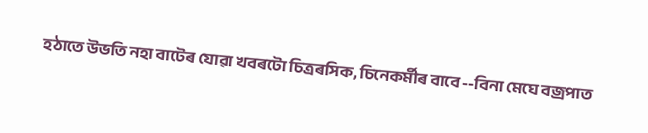হঠাতে উভতি নহা বাটেৰ যোৱা খবৰটো চিত্ৰৰসিক, চিনেকৰ্মীৰ বাবে --বিনা মেঘে বজ্রপাত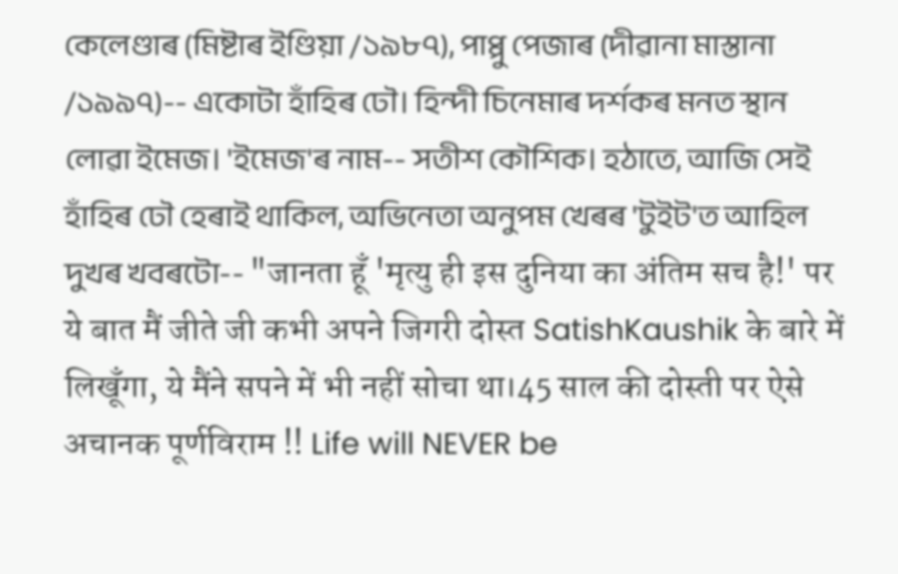কেলেণ্ডাৰ (মিষ্টাৰ ইণ্ডিয়া /১৯৮৭), পাপ্পু পেজাৰ (দীৱানা মাস্তানা /১৯৯৭)-- একোটা হাঁহিৰ ঢৌ। হিন্দী চিনেমাৰ দৰ্শকৰ মনত স্থান লোৱা ইমেজ। 'ইমেজ'ৰ নাম-- সতীশ কৌশিক। হঠাতে, আজি সেই হাঁহিৰ ঢৌ হেৰাই থাকিল, অভিনেতা অনুপম খেৰৰ 'টুইট'ত আহিল দুখৰ খবৰটো-- "जानता हूँ 'मृत्यु ही इस दुनिया का अंतिम सच है!' पर ये बात मैं जीते जी कभी अपने जिगरी दोस्त SatishKaushik के बारे में लिखूँगा, ये मैंने सपने में भी नहीं सोचा था।45 साल की दोस्ती पर ऐसे अचानक पूर्णविराम !! Life will NEVER be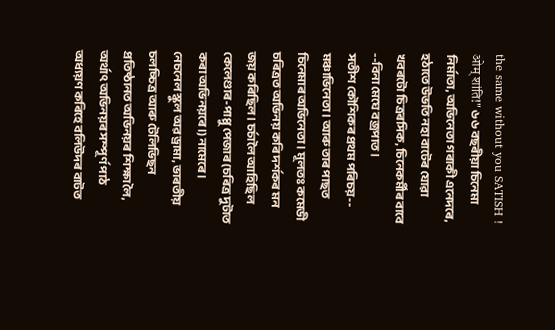the same without you SATISH ! ओम् शांति!" ৬৬ বছৰীয়া চিনেমা নিৰ্মাতা, অভিনেতা গৰাকী এনেদৰে, হঠাতে উভতি নহা বাটেৰ যোৱা খবৰটো চিত্ৰৰসিক, চিনেকৰ্মীৰ বাবে --বিনা মেঘে বজ্রপাত।
সতীশ কৌশিকৰ প্ৰথম পৰিচয়-- মঞ্চাভিনেতা। আৰু তাৰ পাছত চিনেমাৰ অভিনেতা। মূলতঃ কমেডী চৰিত্ৰত অভিনয় কৰি দৰ্শকৰ মন জয় কৰিছিল। চৰ্চালৈ আহিছিল কেলেণ্ডাৰ-পাপ্পু পেজাৰ (চৰিত্ৰ দুটাত কৰা অভিনয়ৰে।) নামেৰে।
নেচনেল স্কুল অৱ ড্ৰামা, ভাৰতীয় চলচ্চিত্ৰ আৰু টেলিভিছন প্ৰতিষ্ঠানত অভিনয়ৰ শিক্ষা লৈ, অৰ্থাৎ অভিনয়ৰ সম্পূৰ্ণ পাঠ অধ্যয়ণ কৰিহে বলিউদৰ বাটত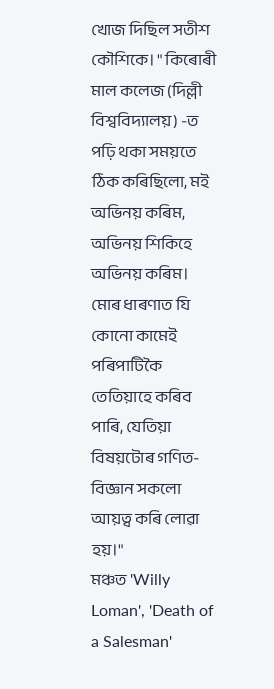খোজ দিছিল সতীশ কৌশিকে। " কিৰোৰী মাল কলেজ (দিল্লী বিশ্ববিদ্যালয়) -ত পঢ়ি থকা সময়তে ঠিক কৰিছিলো, মই অভিনয় কৰিম, অভিনয় শিকিহে অভিনয় কৰিম। মোৰ ধাৰণাত যি কোনো কামেই পৰিপাটিকৈ তেতিয়াহে কৰিব পাৰি, যেতিয়া বিষয়টোৰ গণিত-বিজ্ঞান সকলো আয়ত্ব কৰি লোৱা হয়।"
মঞ্চত 'Willy Loman', 'Death of a Salesman'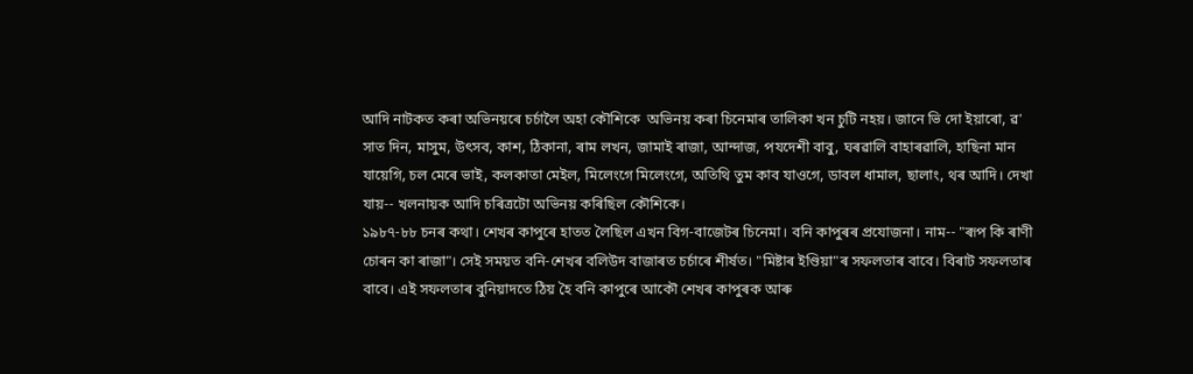আদি নাটকত কৰা অভিনয়ৰে চৰ্চালৈ অহা কৌশিকে  অভিনয় কৰা চিনেমাৰ তালিকা খন চুটি নহয়। জানে ভি দো ইয়াৰো, ৱ' সাত দিন, মাসুম, উৎসব, কাশ, ঠিকানা, ৰাম লখন, জামাই ৰাজা, আন্দাজ, পযদেশী বাবু, ঘৰৱালি বাহাৰৱালি, হাছিনা মান যায়েগি, চল মেৰে ভাই, কলকাতা মেইল, মিলেংগে মিলেংগে, অতিথি তুম কাব যাওগে, ডাবল ধামাল, ছালাং, থৰ আদি। দেখা যায়-- খলনায়ক আদি চৰিত্ৰটো অভিনয় কৰিছিল কৌশিকে।
১৯৮৭-৮৮ চনৰ কথা। শেখৰ কাপুৰে হাতত লৈছিল এখন বিগ-বাজেটৰ চিনেমা। বনি কাপুৰৰ প্ৰযোজনা। নাম-- "ৰূপ কি ৰাণী চোৰন কা ৰাজা"। সেই সময়ত বনি-শেখৰ বলিউদ বাজাৰত চৰ্চাৰে শীৰ্ষত। "মিষ্টাৰ ইণ্ডিয়া"ৰ সফলতাৰ বাবে। বিৰাট সফলতাৰ বাবে। এই সফলতাৰ বুনিয়াদতে ঠিয় হৈ বনি কাপুৰে আকৌ শেখৰ কাপুৰক আৰু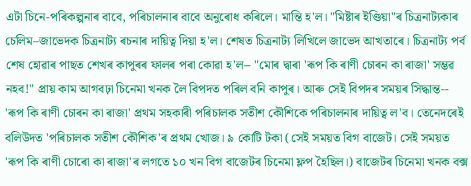এটা চিনে-পৰিকল্পনাৰ বাবে, পৰিচালনাৰ বাবে অনুৰোধ কৰিলে। মান্তি হ'ল। "মিষ্টাৰ ইণ্ডিয়া"ৰ চিত্ৰনাট্যকাৰ চেলিম–জাভেদক চিত্ৰনাট্য ৰচনাৰ দায়িত্ব দিয়া হ'ল। শেষত চিত্ৰনাট্য লিখিলে জাভেদ আখতাৰে। চিত্ৰনাট্য পৰ্ব শেষ হোৱাৰ পাছত শেখৰ কাপুৰৰ ফালৰ পৰা কোৱা হ'ল-- "মোৰ দ্বাৰা 'ৰূপ কি ৰাণী চোৰন কা ৰাজা' সম্ভৱ নহব!" প্ৰায় কাম আগবঢ়া চিনেমা খনক লৈ বিপদত পৰিল বনি কাপুৰ। আৰু সেই বিপদৰ সময়ৰ সিদ্ধান্ত-- 'ৰূপ কি ৰাণী চোৰন কা ৰাজা' প্ৰথম সহকাৰী পৰিচালক সতীশ কৌশিকে পৰিচালনাৰ দায়িত্ব ল'ব। তেনেদৰেই বলিউদত 'পৰিচালক সতীশ কৌশিক'ৰ প্ৰথম খোজ। ৯ কোটি টকা (সেই সময়ত বিগ বাজেট। সেই সময়ত 'ৰূপ কি ৰাণী চোৰো কা ৰাজা'ৰ লগতে ১০ খন বিগ বাজেটৰ চিনেমা ফ্লপ হৈছিল।) বাজেটৰ চিনেমা খনক বক্স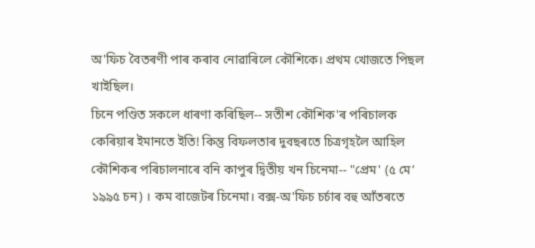অ'ফিচ বৈতৰণী পাৰ কৰাব নোৱাৰিলে কৌশিকে। প্ৰথম খোজতে পিছল খাইছিল।
চিনে পণ্ডিত সকলে ধাৰণা কৰিছিল-- সতীশ কৌশিক'ৰ পৰিচালক কেৰিয়াৰ ইমানতে ইতি! কিন্তু বিফলতাৰ দুবছৰতে চিত্ৰগৃহলৈ আহিল কৌশিকৰ পৰিচালনাৰে বনি কাপুৰ দ্বিতীয় খন চিনেমা-- "প্ৰেম' (৫ মে’ ১৯৯৫ চন) । কম বাজেটৰ চিনেমা। বক্স-অ'ফিচ চৰ্চাৰ বহু আঁতৰতে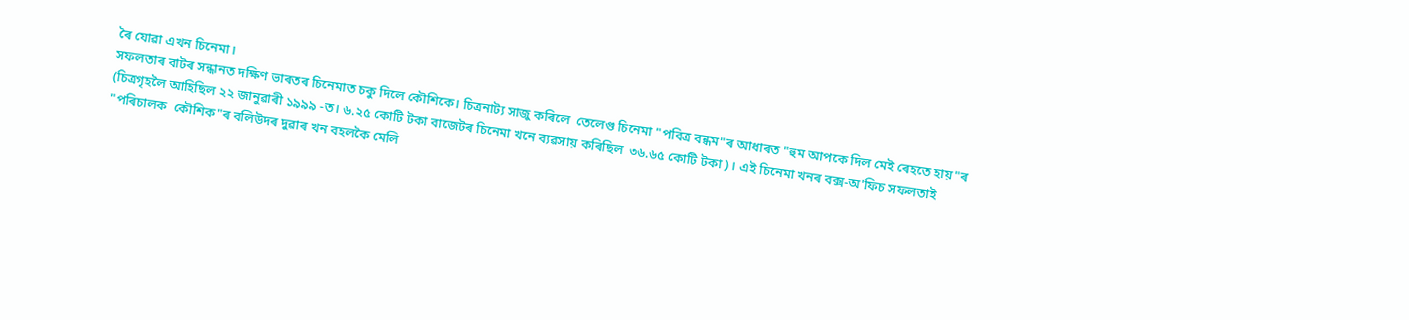ৰৈ যোৱা এখন চিনেমা।
সফলতাৰ বাটৰ সন্ধানত দক্ষিণ ভাৰতৰ চিনেমাত চকু দিলে কৌশিকে। চিত্ৰনাট্য সাজু কৰিলে  তেলেগু চিনেমা "পবিত্ৰ বন্ধম"ৰ আধাৰত "হুম আপকে দিল মেই ৰেহতে হায়"ৰ (চিত্ৰগৃহলৈ আহিছিল ২২ জানুৱাৰী ১৯৯৯ -ত। ৬.২৫ কোটি টকা বাজেটৰ চিনেমা খনে ব্যৱসায় কৰিছিল  ৩৬.৬৫ কোটি টকা)। এই চিনেমা খনৰ বক্স-অ'ফিচ সফলতাই "পৰিচালক  কৌশিক"ৰ বলিউদৰ দুৱাৰ খন বহলকৈ মেলি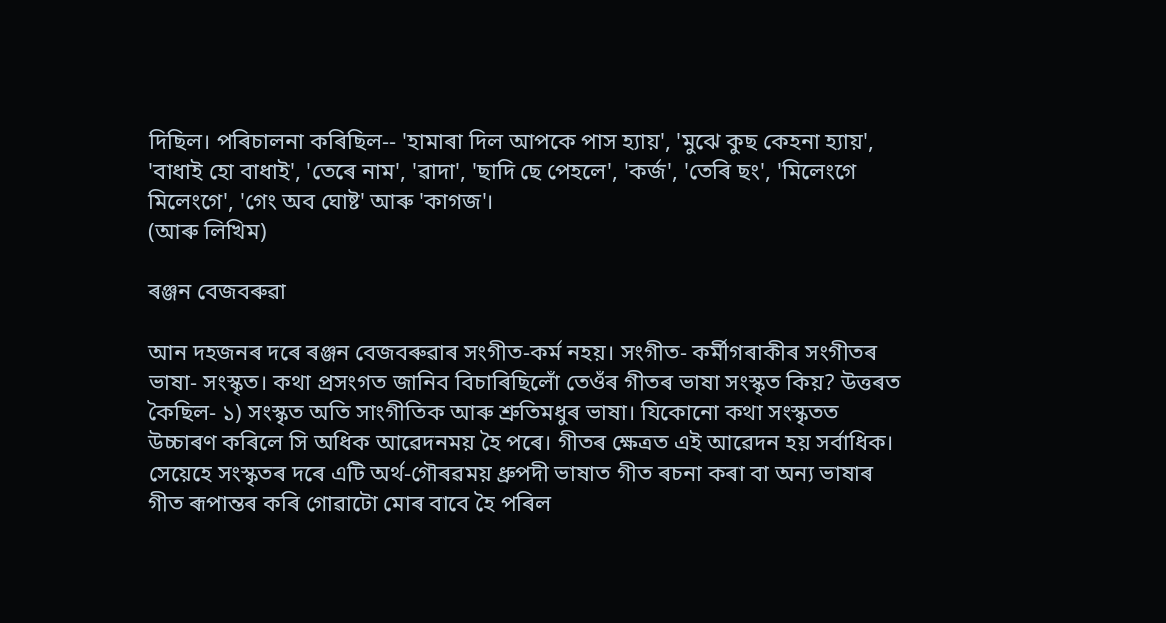দিছিল। পৰিচালনা কৰিছিল-- 'হামাৰা দিল আপকে পাস হ্যায়', 'মুঝে কুছ কেহনা হ্যায়', 'বাধাই হো বাধাই', 'তেৰে নাম', 'ৱাদা', 'ছাদি ছে পেহলে', 'কৰ্জ', 'তেৰি ছং', 'মিলেংগে মিলেংগে', 'গেং অব ঘোষ্ট' আৰু 'কাগজ'।
(আৰু লিখিম)

ৰঞ্জন বেজবৰুৱা

আন দহজনৰ দৰে ৰঞ্জন বেজবৰুৱাৰ সংগীত-কৰ্ম নহয়। সংগীত- কৰ্মীগৰাকীৰ সংগীতৰ ভাষা- সংস্কৃত। কথা প্ৰসংগত জানিব বিচাৰিছিলোঁ তেওঁৰ গীতৰ ভাষা সংস্কৃত কিয়? উত্তৰত কৈছিল- ১) সংস্কৃত অতি সাংগীতিক আৰু শ্ৰুতিমধুৰ ভাষা। যিকোনো কথা সংস্কৃতত উচ্চাৰণ কৰিলে সি অধিক আৱেদনময় হৈ পৰে। গীতৰ ক্ষেত্ৰত এই আৱেদন হয় সৰ্বাধিক। সেয়েহে সংস্কৃতৰ দৰে এটি অৰ্থ-গৌৰৱময় ধ্ৰুপদী ভাষাত গীত ৰচনা কৰা বা অন্য ভাষাৰ গীত ৰূপান্তৰ কৰি গোৱাটো মোৰ বাবে হৈ পৰিল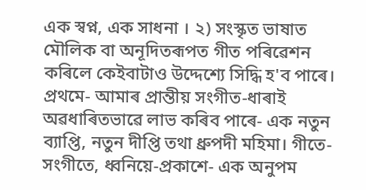এক স্বপ্ন, এক সাধনা । ২) সংস্কৃত ভাষাত মৌলিক বা অনূদিতৰূপত গীত পৰিৱেশন কৰিলে কেইবাটাও উদ্দেশ্যে সিদ্ধি হ'ব পাৰে। প্ৰথমে- আমাৰ প্ৰান্তীয় সংগীত-ধাৰাই অৱধাৰিতভাৱে লাভ কৰিব পাৰে- এক নতুন ব্যাপ্তি, নতুন দীপ্তি তথা ধ্ৰুপদী মহিমা। গীতে-সংগীতে, ধ্বনিয়ে-প্ৰকাশে- এক অনুপম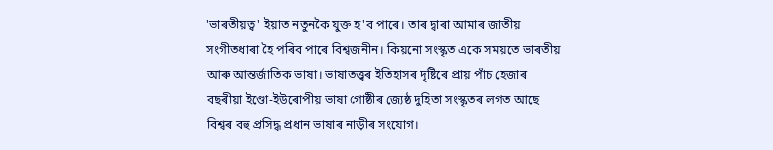'ভাৰতীয়ত্ব' ইয়াত নতুনকৈ যুক্ত হ'ব পাৰে। তাৰ দ্বাৰা আমাৰ জাতীয় সংগীতধাৰা হৈ পৰিব পাৰে বিশ্বজনীন। কিয়নো সংস্কৃত একে সময়তে ভাৰতীয় আৰু আন্তৰ্জাতিক ভাষা। ভাষাতত্ত্বৰ ইতিহাসৰ দৃষ্টিৰে প্ৰায় পাঁচ হেজাৰ বছৰীয়া ইণ্ডো-ইউৰোপীয় ভাষা গোষ্ঠীৰ জ্যেষ্ঠ দুহিতা সংস্কৃতৰ লগত আছে বিশ্বৰ বহু প্ৰসিদ্ধ প্ৰধান ভাষাৰ নাড়ীৰ সংযোগ।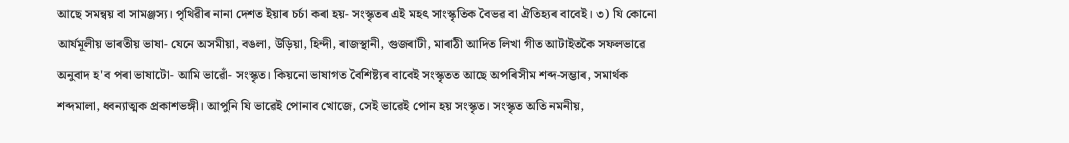আছে সমন্বয় বা সামঞ্জস্য। পৃথিৱীৰ নানা দেশত ইয়াৰ চৰ্চা কৰা হয়- সংস্কৃতৰ এই মহৎ সাংস্কৃতিক বৈভৱ বা ঐতিহ্যৰ বাবেই। ৩) যি কোনো আৰ্যমূলীয় ভাৰতীয় ভাষা- যেনে অসমীয়া, বঙলা, উড়িয়া, হিন্দী, ৰাজস্থানী, গুজৰাটী, মাৰাঠী আদিত লিখা গীত আটাইতকৈ সফলভাৱে অনুবাদ হ'ব পৰা ভাষাটো- আমি ভাৱোঁ- সংস্কৃত। কিয়নো ভাষাগত বৈশিষ্ট্যৰ বাবেই সংস্কৃতত আছে অপৰিসীম শব্দ-সম্ভাৰ, সমাৰ্থক শব্দমালা, ধ্বন্যাত্মক প্ৰকাশভঙ্গী। আপুনি যি ভাৱেই পোনাব খোজে, সেই ভাৱেই পোন হয় সংস্কৃত। সংস্কৃত অতি নমনীয়,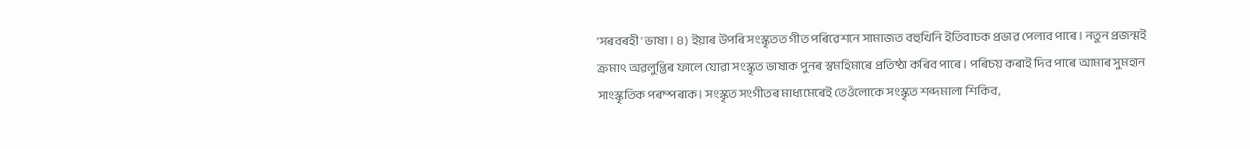'সৰবৰহী' ভাষা। ৪) ইয়াৰ উপৰি সংস্কৃতত গীত পৰিৱেশনে সামাজত বহুখিনি ইতিবাচক প্ৰভাৱ পেলাব পাৰে। নতুন প্ৰজন্মই ক্ৰমাৎ অৱলুপ্তিৰ ফালে যোৱা সংস্কৃত ভাষাক পুনৰ স্বমহিমাৰে প্ৰতিষ্ঠা কৰিব পাৰে। পৰিচয় কৰাই দিব পাৰে আমাৰ সুমহান সাংস্কৃতিক পৰম্পৰাক। সংস্কৃত সংগীতৰ মাধ্যমেৰেই তেওঁলোকে সংস্কৃত শব্দমালা শিকিব,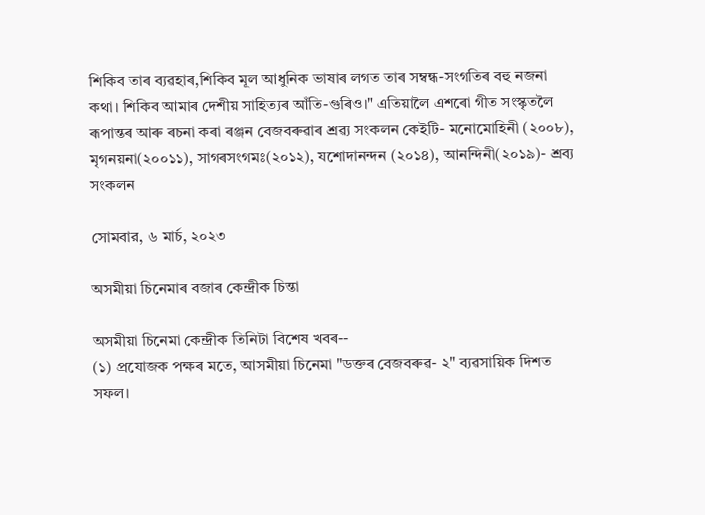শিকিব তাৰ ব্যৱহাৰ,শিকিব মূল আধুনিক ভাষাৰ লগত তাৰ সম্বন্ধ-সংগতিৰ বহু নজনা কথা। শিকিব আমাৰ দেশীয় সাহিত্যৰ আঁতি-গুৰিও।" এতিয়ালৈ এশৰো গীত সংস্কৃতলৈ ৰূপান্তৰ আৰু ৰচনা কৰা ৰঞ্জন বেজবৰুৱাৰ শ্ৰৱ্য সংকলন কেইটি- মনোমোহিনী (২০০৮), মৃগনয়না(২০০১১), সাগৰসংগমঃ(২০১২), যশোদানন্দন (২০১৪), আনন্দিনী(২০১৯)- শ্ৰব্য সংকলন

সোমবার, ৬ মার্চ, ২০২৩

অসমীয়া চিনেমাৰ বজাৰ কেন্দ্ৰীক চিন্তা

অসমীয়া চিনেমা কেন্দ্ৰীক তিনিটা বিশেষ খবৰ--
(১) প্ৰযোজক পক্ষৰ মতে, আসমীয়া চিনেমা "ডক্তৰ বেজবৰুৱ- ২" ব্যৱসায়িক দিশত সফল।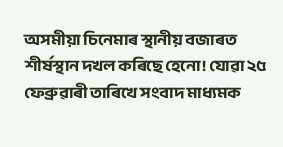অসমীয়া চিনেমাৰ স্থানীয় বজাৰত শীৰ্ষস্থান দখল কৰিছে হেনো! যোৱা ২৫ ফেব্ৰুৱাৰী তাৰিখে সংবাদ মাধ্যমক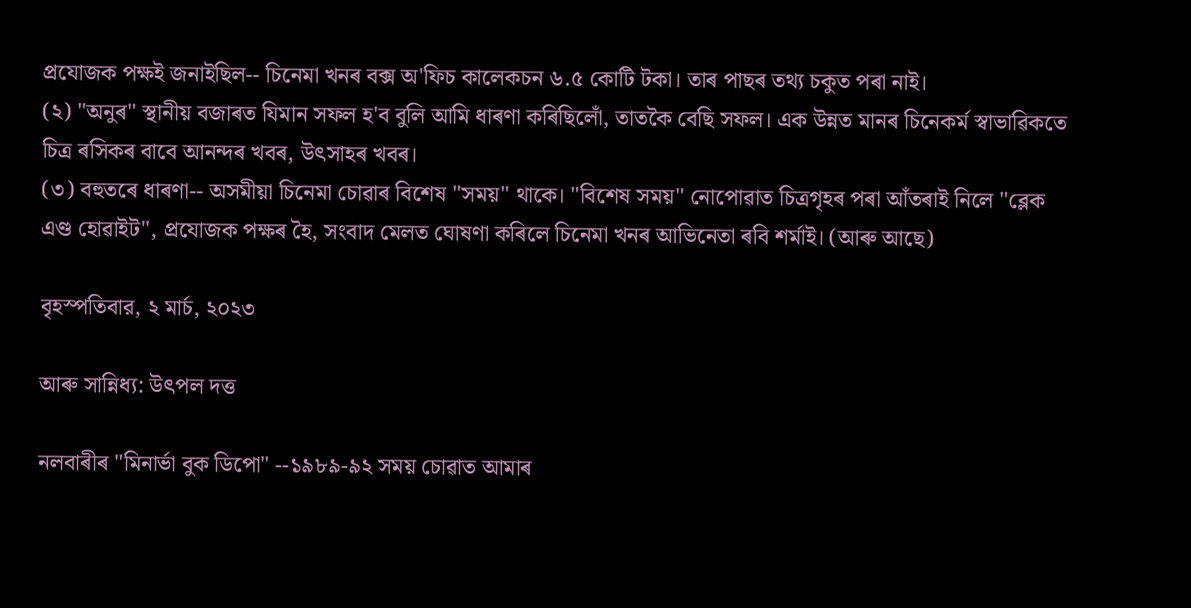প্ৰযোজক পক্ষই জনাইছিল-- চিনেমা খনৰ বক্স অ'ফিচ কালেকচন ৬.৫ কোটি টকা। তাৰ পাছৰ তথ্য চকুত পৰা নাই।
(২) "অনুৰ" স্থানীয় বজাৰত যিমান সফল হ'ব বুলি আমি ধাৰণা কৰিছিলোঁ, তাতকৈ বেছি সফল। এক উন্নত মানৰ চিনেকৰ্ম স্বাভাৱিকতে চিত্ৰ ৰসিকৰ বাবে আনন্দৰ খবৰ, উৎসাহৰ খবৰ।
(৩) বহুতৰে ধাৰণা-- অসমীয়া চিনেমা চোৱাৰ বিশেষ "সময়" থাকে। "বিশেষ সময়" নোপোৱাত চিত্ৰগৃহৰ পৰা আঁতৰাই নিলে "ব্লেক এণ্ড হোৱাইট", প্ৰযোজক পক্ষৰ হৈ, সংবাদ মেলত ঘোষণা কৰিলে চিনেমা খনৰ আভিনেতা ৰবি শৰ্মাই। (আৰু আছে)

বৃহস্পতিবার, ২ মার্চ, ২০২৩

আৰু সান্নিধ্য: উৎপল দত্ত

নলবাৰীৰ "মিনাৰ্ভা বুক ডিপো" --১৯৮৯-৯২ সময় চোৱাত আমাৰ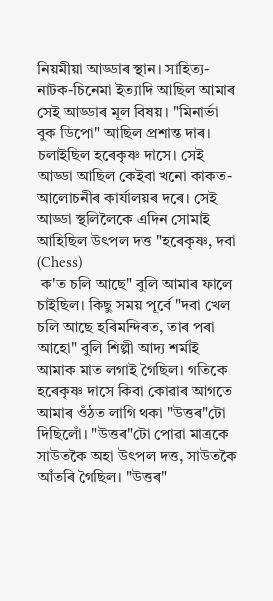নিয়মীয়া আড্ডাৰ স্থান। সাহিত্য-নাটক-চিনেমা ইত্যাদি আছিল আমাৰ সেই আড্ডাৰ মূল বিষয়। "মিনাৰ্ভা বুক ডিপো" আছিল প্ৰশান্ত দাৰ। চলাইছিল হৰেকৃষ্ণ দাসে। সেই আড্ডা আছিল কেইবা খনো কাকত-আলোচনীৰ কাৰ্যালয়ৰ দৰে। সেই আড্ডা স্থলিলৈকে এদিন সোমাই আহিছিল উৎপল দত্ত "হৰেকৃষ্ণ, দবা (Chess)
 ক'ত চলি আছে" বুলি আমাৰ ফালে চাইছিল। কিছু সময় পূৰ্বে "দবা খেল চলি আছে হৰিমন্দিৰত, তাৰ পৰা আহো" বুলি শিল্পী আদ্য শৰ্মাই আমাক মাত লগাই গৈছিল। গতিকে হৰেকৃষ্ণ দাসে কিবা কোৱাৰ আগতে আমাৰ ওঁঠত লাগি থকা "উত্তৰ"টো দিছিলোঁ। "উত্তৰ"টো পোৱা মাত্ৰকে সাউতকৈ অহা উৎপল দত্ত, সাউতকৈ আঁতৰি গৈছিল। "উত্তৰ"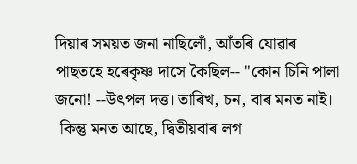দিয়াৰ সময়ত জনা নাছিলোঁ, আঁতৰি যোৱাৰ পাছতহে হৰেকৃষ্ণ দাসে কৈছিল-- "কোন চিনি পালা জনো! --উৎপল দত্ত। তাৰিখ, চন, বাৰ মনত নাই।
 কিন্তু মনত আছে, দ্বিতীয়বাৰ লগ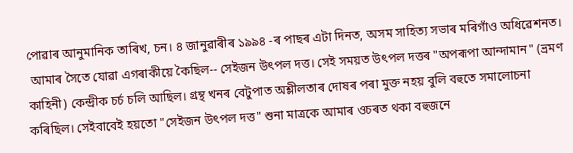পোৱাৰ আনুমানিক তাৰিখ, চন। ৪ জানুৱাৰীৰ ১৯৯৪ -ৰ পাছৰ এটা দিনত, অসম সাহিত্য সভাৰ মৰিগাঁও অধিৱেশনত।
 আমাৰ সৈতে যোৱা এগৰাকীয়ে কৈছিল-- সেইজন উৎপল দত্ত। সেই সময়ত উৎপল দত্তৰ "অপৰূপা আন্দামান" (ভ্ৰমণ কাহিনী) কেন্দ্ৰীক চৰ্চ চলি আছিল। গ্ৰন্থ খনৰ বেটুপাত অশ্লীলতাৰ দোষৰ পৰা মুক্ত নহয় বুলি বহুতে সমালোচনা কৰিছিল। সেইবাবেই হয়তো "সেইজন উৎপল দত্ত" শুনা মাত্ৰকে আমাৰ ওচৰত থকা বহুজনে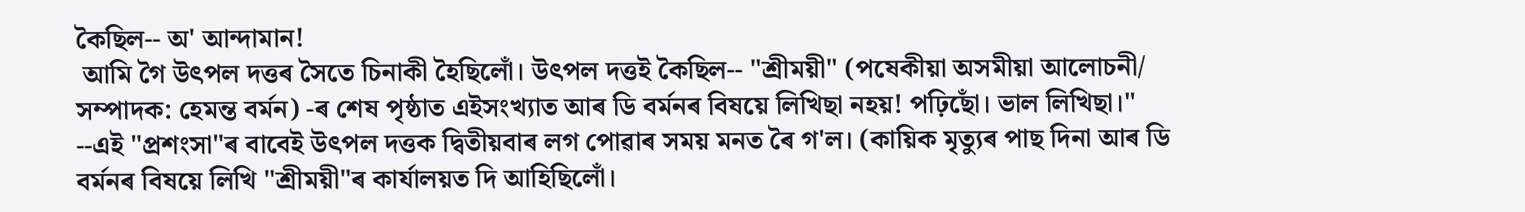কৈছিল-- অ' আন্দামান!
 আমি গৈ উৎপল দত্তৰ সৈতে চিনাকী হৈছিলোঁ। উৎপল দত্তই কৈছিল-- "শ্ৰীময়ী" (পষেকীয়া অসমীয়া আলোচনী/ সম্পাদক: হেমন্ত বৰ্মন) -ৰ শেষ পৃষ্ঠাত এইসংখ্যাত আৰ ডি বৰ্মনৰ বিষয়ে লিখিছা নহয়! পঢ়িছোঁ। ভাল লিখিছা।" --এই "প্ৰশংসা"ৰ বাবেই উৎপল দত্তক দ্বিতীয়বাৰ লগ পোৱাৰ সময় মনত ৰৈ গ'ল। (কায়িক মৃত্যুৰ পাছ দিনা আৰ ডি বৰ্মনৰ বিষয়ে লিখি "শ্ৰীময়ী"ৰ কাৰ্যালয়ত দি আহিছিলোঁ।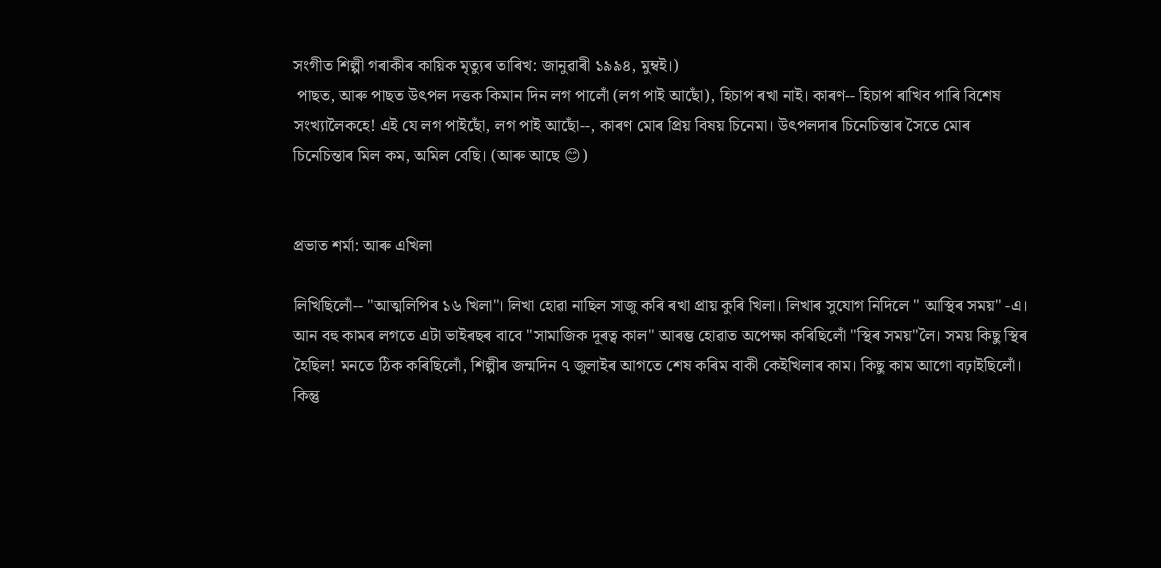সংগীত শিল্পী গৰাকীৰ কায়িক মৃত্যুৰ তাৰিখ: জানুৱাৰী ১৯৯৪, মুম্বই।)
 পাছত, আৰু পাছত উৎপল দত্তক কিমান দিন লগ পালোঁ (লগ পাই আছোঁ), হিচাপ ৰখা নাই। কাৰণ-- হিচাপ ৰাখিব পাৰি বিশেষ সংখ্যালৈকহে! এই যে লগ পাইছোঁ, লগ পাই আছোঁ--, কাৰণ মোৰ প্ৰিয় বিষয় চিনেমা। উৎপলদাৰ চিনেচিন্তাৰ সৈতে মোৰ চিনেচিন্তাৰ মিল কম, অমিল বেছি। (আৰু আছে 😊)


প্ৰভাত শৰ্মা: আৰু এখিলা

লিখিছিলোঁ-- "আত্মলিপিৰ ১৬ খিলা"। লিখা হোৱা নাছিল সাজু কৰি ৰখা প্ৰায় কুৰি খিলা। লিখাৰ সুযোগ নিদিলে " আস্থিৰ সময়" -এ। আন বহু কামৰ লগতে এটা ভাইৰছৰ বাবে "সামাজিক দূৰত্ব কাল" আৰম্ভ হোৱাত অপেক্ষা কৰিছিলোঁ "স্থিৰ সময়"লৈ। সময় কিছু স্থিৰ হৈছিল! মনতে ঠিক কৰিছিলোঁ, শিল্পীৰ জন্মদিন ৭ জুলাইৰ আগতে শেষ কৰিম বাকী কেইখিলাৰ কাম। কিছু কাম আগো বঢ়াইছিলোঁ। কিন্তু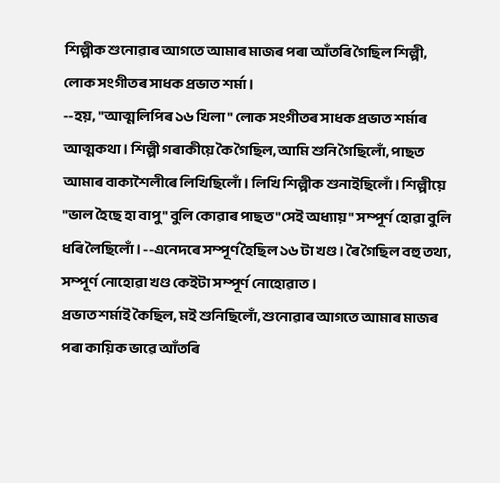শিল্পীক শুনোৱাৰ আগতে আমাৰ মাজৰ পৰা আঁতৰি গৈছিল শিল্পী, লোক সংগীতৰ সাধক প্ৰভাত শৰ্মা।
--হয়, "আত্মলিপিৰ ১৬ খিলা" লোক সংগীতৰ সাধক প্ৰভাত শৰ্মাৰ আত্মকথা। শিল্পী গৰাকীয়ে কৈ গৈছিল, আমি শুনি গৈছিলোঁ, পাছত আমাৰ বাক্যশৈলীৰে লিখিছিলোঁ। লিখি শিল্পীক শুনাইছিলোঁ। শিল্পীয়ে "ভাল হৈছে হা বাপু" বুলি কোৱাৰ পাছত "সেই অধ্যায়" সম্পূৰ্ণ হোৱা বুলি ধৰি লৈছিলোঁ। --এনেদৰে সম্পূৰ্ণ হৈছিল ১৬ টা খণ্ড। ৰৈ গৈছিল বহু তথ্য, সম্পূৰ্ণ নোহোৱা খণ্ড কেইটা সম্পূৰ্ণ নোহোৱাত।
প্ৰভাত শৰ্মাই কৈছিল, মই শুনিছিলোঁ, শুনোৱাৰ আগতে আমাৰ মাজৰ পৰা কায়িক ভাৱে আঁতৰি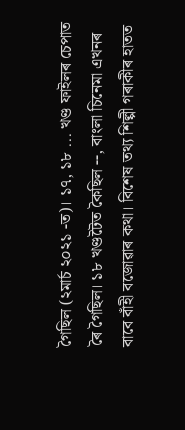গৈছিল (২মাৰ্চ ২০২১ -ত)। ১৭, ১৮ ... খণ্ড ফাইলৰ চেপাত ৰৈ গৈছিল। ১৮ খণ্ডটৈত কৈছিল --, বাংলা চিনেমা এখনৰ বাবে বাঁহী বজোৱাৰ কথা। বিশেষ তথ্য শিল্পী গৰাকীৰ হাতত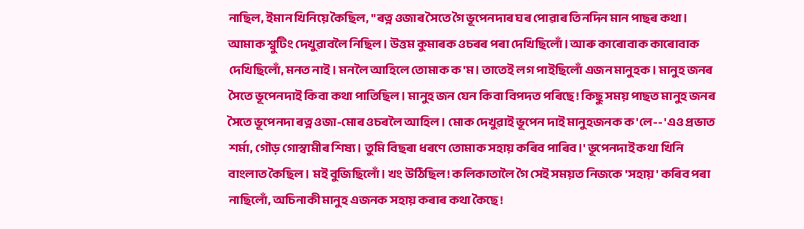নাছিল, ইমান খিনিয়ে কৈছিল, "ৰত্ন ওজাৰ সৈতে গৈ ভূপেনদাৰ ঘৰ পোৱাৰ তিনদিন মান পাছৰ কথা। আমাক শ্বুটিং দেখুৱাবলৈ নিছিল। উত্তম কুমাৰক ওচৰৰ পৰা দেখিছিলোঁ। আৰু কাৰোবাক কাৰোবাক দেখিছিলোঁ, মনত নাই। মনলৈ আহিলে তোমাক ক'ম। তাতেই লগ পাইছিলোঁ এজন মানুহক। মানুহ জনৰ সৈতে ভূপেনদাই কিবা কথা পাতিছিল। মানুহ জন যেন কিবা বিপদত পৰিছে! কিছু সময় পাছত মানুহ জনৰ সৈতে ভূপেনদা ৰত্ন ওজা-মোৰ ওচৰলৈ আহিল। মোক দেখুৱাই ভূপেন দাই মানুহজনক ক'লে-- 'এও প্ৰভাত শৰ্মা, গৌড় গোস্বামীৰ শিষ্য। তুমি বিছৰা ধৰণে তোমাক সহায় কৰিব পাৰিব।' ভূপেনদাই কথা খিনি বাংলাত কৈছিল। মই বুজিছিলোঁ। খং উঠিছিল! কলিকাতালৈ গৈ সেই সময়ত নিজকে 'সহায়' কৰিব পৰা নাছিলোঁ, অচিনাকী মানুহ এজনক সহায় কৰাৰ কথা কৈছে!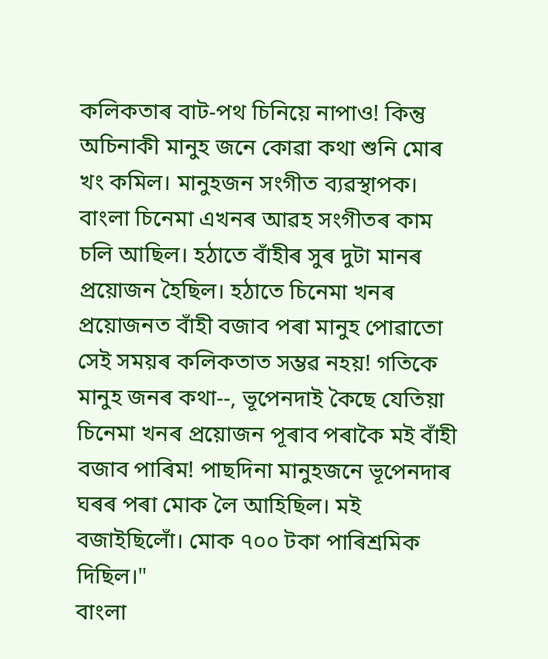কলিকতাৰ বাট-পথ চিনিয়ে নাপাও! কিন্তু অচিনাকী মানুহ জনে কোৱা কথা শুনি মোৰ খং কমিল। মানুহজন সংগীত ব্যৱস্থাপক। বাংলা চিনেমা এখনৰ আৱহ সংগীতৰ কাম চলি আছিল। হঠাতে বাঁহীৰ সুৰ দুটা মানৰ প্ৰয়োজন হৈছিল। হঠাতে চিনেমা খনৰ প্ৰয়োজনত বাঁহী বজাব পৰা মানুহ পোৱাতো সেই সময়ৰ কলিকতাত সম্ভৱ নহয়! গতিকে মানুহ জনৰ কথা--, ভূপেনদাই কৈছে যেতিয়া চিনেমা খনৰ প্ৰয়োজন পূৰাব পৰাকৈ মই বাঁহী বজাব পাৰিম! পাছদিনা মানুহজনে ভূপেনদাৰ ঘৰৰ পৰা মোক লৈ আহিছিল। মই বজাইছিলোঁ। মোক ৭০০ টকা পাৰিশ্ৰমিক দিছিল।"
বাংলা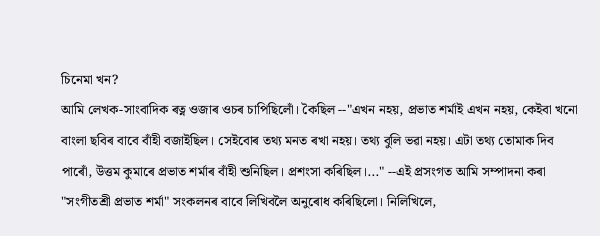চিনেমা খন?
আমি লেখক-সাংবাদিক ৰত্ন ওজাৰ ওচৰ চাপিছিলোঁ। কৈছিল --"এখন নহয়, প্ৰভাত শৰ্মাই এখন নহয়, কেইবা খনো বাংলা ছবিৰ বাবে বাঁহী বজাইছিল। সেইবোৰ তথ্য মনত ৰখা নহয়। তথ্য বুলি ভৱা নহয়। এটা তথ্য তোমাক দিব পাৰোঁ, উত্তম কুমাৰে প্ৰভাত শৰ্মাৰ বাঁহী শুনিছিল। প্ৰশংসা কৰিছিল।..." --এই প্ৰসংগত আমি সম্পাদনা কৰা "সংগীতশ্ৰী প্ৰভাত শৰ্মা" সংকলনৰ বাবে লিখিবলৈ অনুৰোধ কৰিছিলো। নিলিখিলে,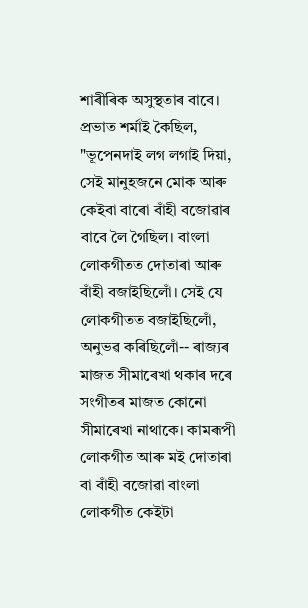শাৰীৰিক অসুস্থতাৰ বাবে।
প্ৰভাত শৰ্মাই কৈছিল, "ভূপেনদাই লগ লগাই দিয়া, সেই মানুহজনে মোক আৰু কেইবা বাৰো বাঁহী বজোৱাৰ বাবে লৈ গৈছিল। বাংলা লোকগীতত দোতাৰা আৰু বাঁহী বজাইছিলোঁ। সেই যে লোকগীতত বজাইছিলোঁ, অনুভৱ কৰিছিলোঁ-- ৰাজ্যৰ মাজত সীমাৰেখা থকাৰ দৰে সংগীতৰ মাজত কোনো সীমাৰেখা নাথাকে। কামৰূপী লোকগীত আৰু মই দোতাৰা বা বাঁহী বজোৱা বাংলা লোকগীত কেইটা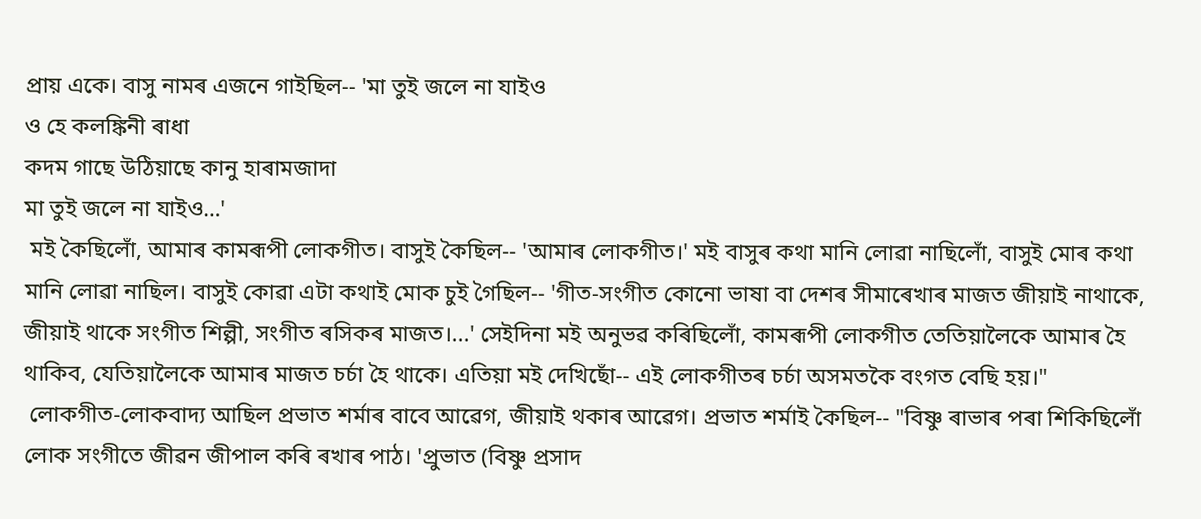প্ৰায় একে। বাসু নামৰ এজনে গাইছিল-- 'মা তুই জলে না যাইও
ও হে কলঙ্কিনী ৰাধা
কদম গাছে উঠিয়াছে কানু হাৰামজাদা
মা তুই জলে না যাইও…'
 মই কৈছিলোঁ, আমাৰ কামৰূপী লোকগীত। বাসুই কৈছিল-- 'আমাৰ লোকগীত।' মই বাসুৰ কথা মানি লোৱা নাছিলোঁ, বাসুই মোৰ কথা মানি লোৱা নাছিল। বাসুই কোৱা এটা কথাই মোক চুই গৈছিল-- 'গীত-সংগীত কোনো ভাষা বা দেশৰ সীমাৰেখাৰ মাজত জীয়াই নাথাকে, জীয়াই থাকে সংগীত শিল্পী, সংগীত ৰসিকৰ মাজত।...' সেইদিনা মই অনুভৱ কৰিছিলোঁ, কামৰূপী লোকগীত তেতিয়ালৈকে আমাৰ হৈ থাকিব, যেতিয়ালৈকে আমাৰ মাজত চৰ্চা হৈ থাকে। এতিয়া মই দেখিছোঁ-- এই লোকগীতৰ চৰ্চা অসমতকৈ বংগত বেছি হয়।"
 লোকগীত-লোকবাদ্য আছিল প্ৰভাত শৰ্মাৰ বাবে আৱেগ, জীয়াই থকাৰ আৱেগ। প্ৰভাত শৰ্মাই কৈছিল-- "বিষ্ণু ৰাভাৰ পৰা শিকিছিলোঁ লোক সংগীতে জীৱন জীপাল কৰি ৰখাৰ পাঠ। 'প্ৰুভাত (বিষ্ণু প্ৰসাদ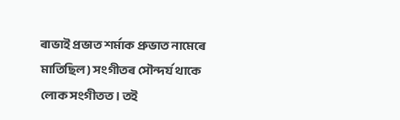ৰাভাই প্ৰভাত শৰ্মাক প্ৰুভাত নামেৰে মাতিছিল) সংগীতৰ সৌন্দৰ্য থাকে লোক সংগীতত। তই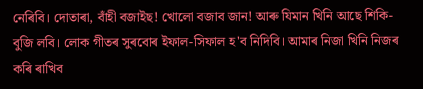নেৰিবি। দোতাৰা, বাঁহী বজাইছ! খোলো বজাব জান! আৰু যিমান খিনি আছে শিকি-বুজি লবি। লোক গীতৰ সুৰবোৰ ইফাল-সিফাল হ'ব নিদিবি। আমাৰ নিজা খিনি নিজৰ কৰি ৰাখিব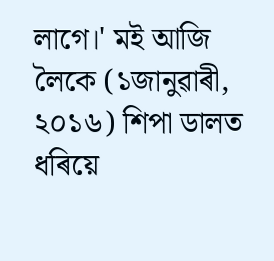লাগে।' মই আজি লৈকে (১জানুৱাৰী, ২০১৬) শিপা ডালত ধৰিয়ে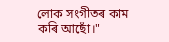লোক সংগীতৰ কাম কৰি আছোঁ।"